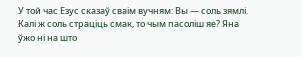У той час Езус сказаў сваім вучням: Вы — соль зямлі. Калі ж соль страціць смак, то чым пасоліш яе? Яна ўжо ні на што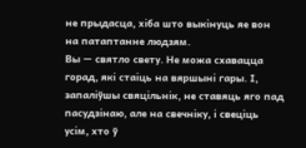не прыдасца, хіба што выкінуць яе вон на патаптанне людзям.
Вы — святло свету. Не можа схавацца горад, які стаіць на вяршыні гары. І, запаліўшы свяцільнік, не ставяць яго пад пасудзінаю, але на свечніку, і свеціць усім, хто ў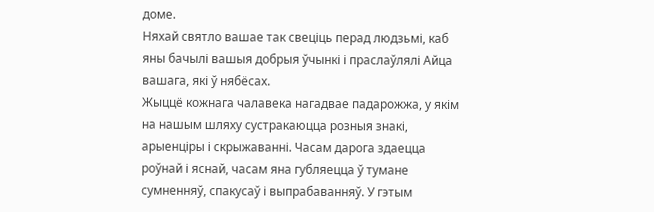доме.
Няхай святло вашае так свеціць перад людзьмі, каб яны бачылі вашыя добрыя ўчынкі і праслаўлялі Айца вашага, які ў нябёсах.
Жыццё кожнага чалавека нагадвае падарожжа, у якім на нашым шляху сустракаюцца розныя знакі, арыенціры і скрыжаванні. Часам дарога здаецца роўнай і яснай, часам яна губляецца ў тумане сумненняў, спакусаў і выпрабаванняў. У гэтым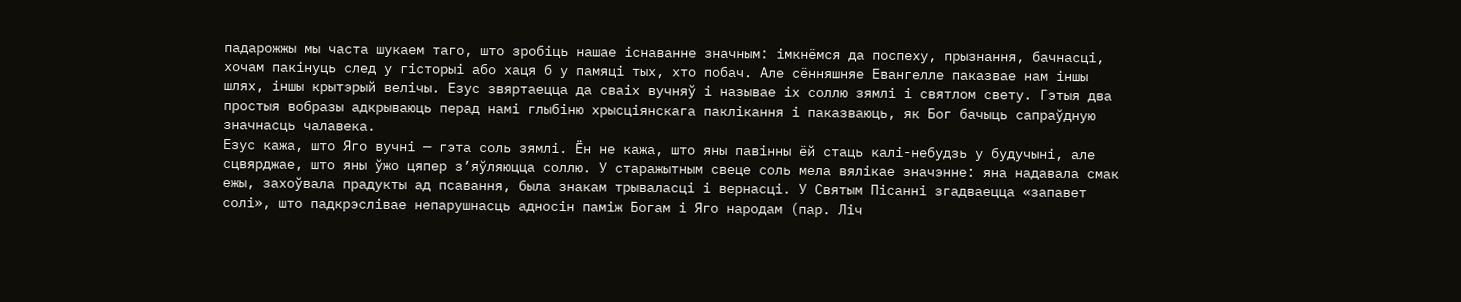падарожжы мы часта шукаем таго, што зробіць нашае існаванне значным: імкнёмся да поспеху, прызнання, бачнасці, хочам пакінуць след у гісторыі або хаця б у памяці тых, хто побач. Але сённяшняе Евангелле паказвае нам іншы шлях, іншы крытэрый велічы. Езус звяртаецца да сваіх вучняў і называе іх соллю зямлі і святлом свету. Гэтыя два простыя вобразы адкрываюць перад намі глыбіню хрысціянскага паклікання і паказваюць, як Бог бачыць сапраўдную значнасць чалавека.
Езус кажа, што Яго вучні — гэта соль зямлі. Ён не кажа, што яны павінны ёй стаць калі-небудзь у будучыні, але сцвярджае, што яны ўжо цяпер з’яўляюцца соллю. У старажытным свеце соль мела вялікае значэнне: яна надавала смак ежы, захоўвала прадукты ад псавання, была знакам трываласці і вернасці. У Святым Пісанні згадваецца «запавет солі», што падкрэслівае непарушнасць адносін паміж Богам і Яго народам (пар. Ліч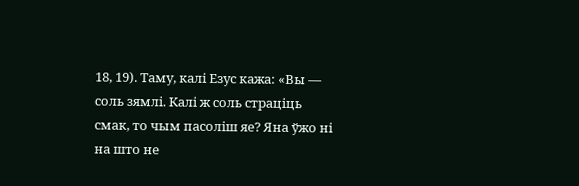18, 19). Таму, калі Езус кажа: «Вы — соль зямлі. Калі ж соль страціць смак, то чым пасоліш яе? Яна ўжо ні на што не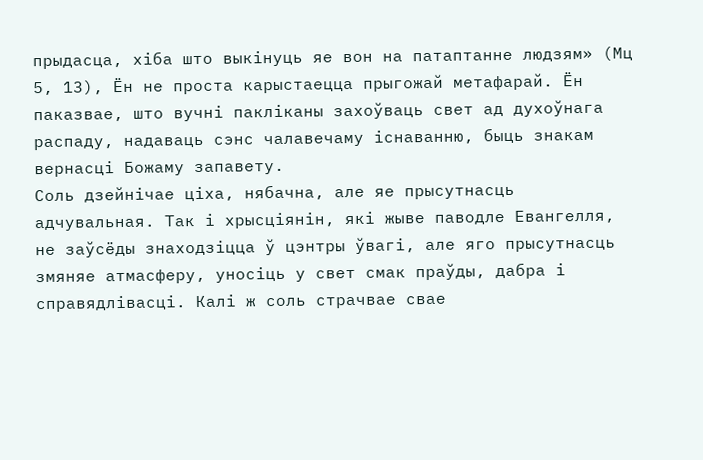прыдасца, хіба што выкінуць яе вон на патаптанне людзям» (Мц 5, 13), Ён не проста карыстаецца прыгожай метафарай. Ён паказвае, што вучні пакліканы захоўваць свет ад духоўнага распаду, надаваць сэнс чалавечаму існаванню, быць знакам вернасці Божаму запавету.
Соль дзейнічае ціха, нябачна, але яе прысутнасць адчувальная. Так і хрысціянін, які жыве паводле Евангелля, не заўсёды знаходзіцца ў цэнтры ўвагі, але яго прысутнасць змяняе атмасферу, уносіць у свет смак праўды, дабра і справядлівасці. Калі ж соль страчвае свае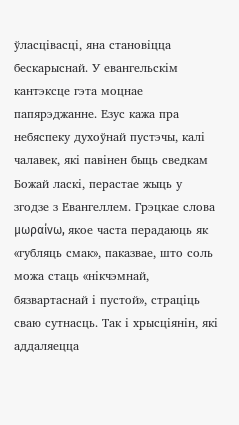ўласцівасці, яна становіцца бескарыснай. У евангельскім кантэксце гэта моцнае папярэджанне. Езус кажа пра небяспеку духоўнай пустэчы, калі чалавек, які павінен быць сведкам Божай ласкі, перастае жыць у згодзе з Евангеллем. Грэцкае слова μωραίνω, якое часта перадаюць як «губляць смак», паказвае, што соль можа стаць «нікчэмнай, бязвартаснай і пустой», страціць сваю сутнасць. Так і хрысціянін, які аддаляецца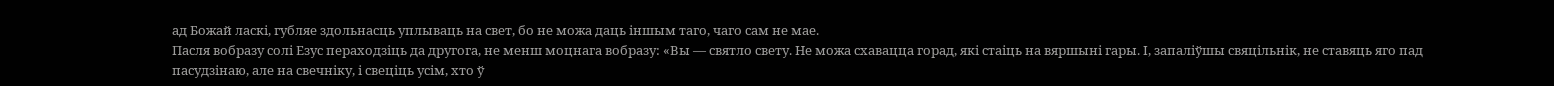ад Божай ласкі, губляе здольнасць уплываць на свет, бо не можа даць іншым таго, чаго сам не мае.
Пасля вобразу солі Езус пераходзіць да другога, не менш моцнага вобразу: «Вы — святло свету. Не можа схавацца горад, які стаіць на вяршыні гары. І, запаліўшы свяцільнік, не ставяць яго пад пасудзінаю, але на свечніку, і свеціць усім, хто ў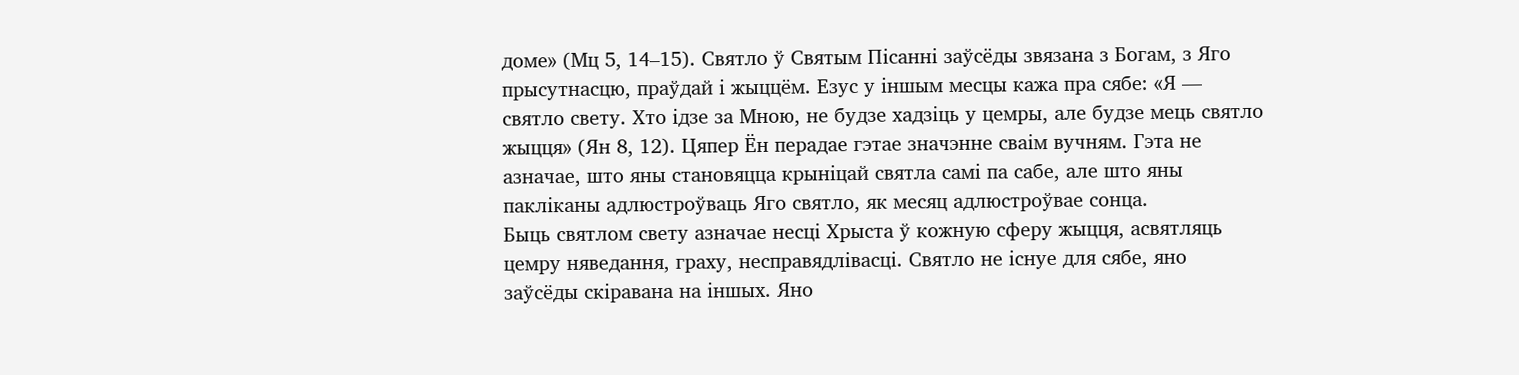доме» (Мц 5, 14–15). Святло ў Святым Пісанні заўсёды звязана з Богам, з Яго прысутнасцю, праўдай і жыццём. Езус у іншым месцы кажа пра сябе: «Я — святло свету. Хто ідзе за Мною, не будзе хадзіць у цемры, але будзе мець святло жыцця» (Ян 8, 12). Цяпер Ён перадае гэтае значэнне сваім вучням. Гэта не азначае, што яны становяцца крыніцай святла самі па сабе, але што яны пакліканы адлюстроўваць Яго святло, як месяц адлюстроўвае сонца.
Быць святлом свету азначае несці Хрыста ў кожную сферу жыцця, асвятляць цемру няведання, граху, несправядлівасці. Святло не існуе для сябе, яно заўсёды скіравана на іншых. Яно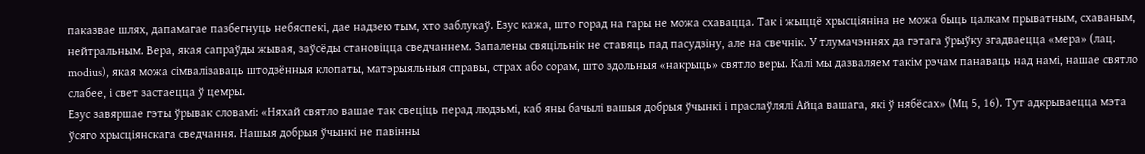паказвае шлях, дапамагае пазбегнуць небяспекі, дае надзею тым, хто заблукаў. Езус кажа, што горад на гары не можа схавацца. Так і жыццё хрысціяніна не можа быць цалкам прыватным, схаваным, нейтральным. Вера, якая сапраўды жывая, заўсёды становіцца сведчаннем. Запалены свяцільнік не ставяць пад пасудзіну, але на свечнік. У тлумачэннях да гэтага ўрыўку згадваецца «мера» (лац. modius), якая можа сімвалізаваць штодзённыя клопаты, матэрыяльныя справы, страх або сорам, што здольныя «накрыць» святло веры. Калі мы дазваляем такім рэчам панаваць над намі, нашае святло слабее, і свет застаецца ў цемры.
Езус завяршае гэты ўрывак словамі: «Няхай святло вашае так свеціць перад людзьмі, каб яны бачылі вашыя добрыя ўчынкі і праслаўлялі Айца вашага, які ў нябёсах» (Мц 5, 16). Тут адкрываецца мэта ўсяго хрысціянскага сведчання. Нашыя добрыя ўчынкі не павінны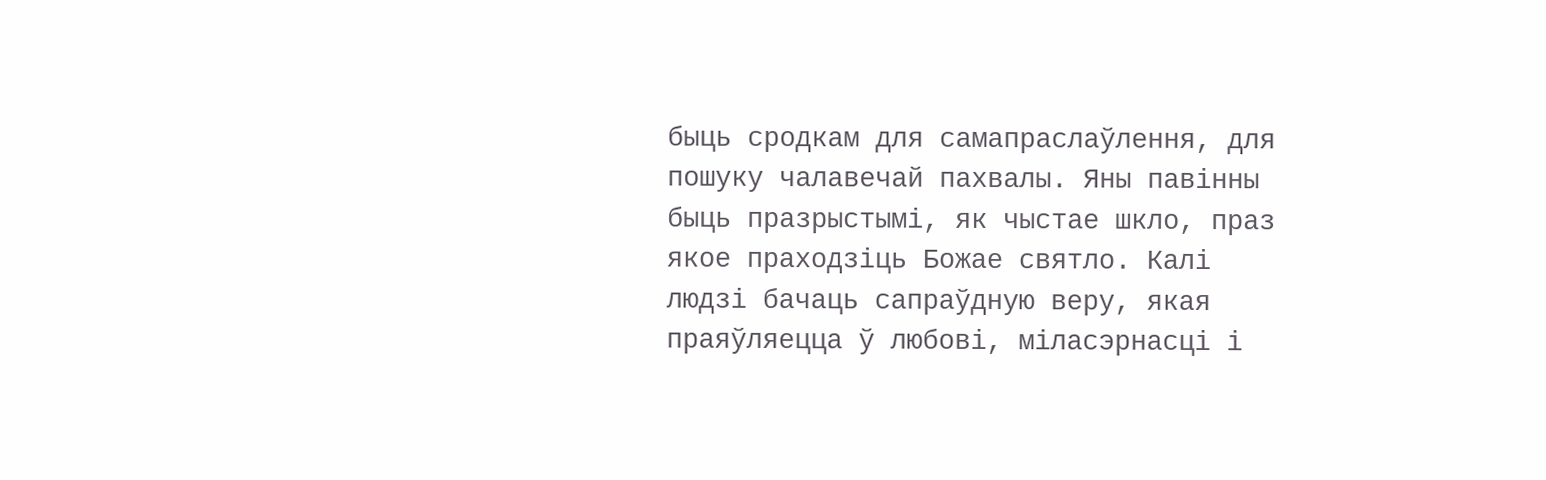быць сродкам для самапраслаўлення, для пошуку чалавечай пахвалы. Яны павінны быць празрыстымі, як чыстае шкло, праз якое праходзіць Божае святло. Калі людзі бачаць сапраўдную веру, якая праяўляецца ў любові, міласэрнасці і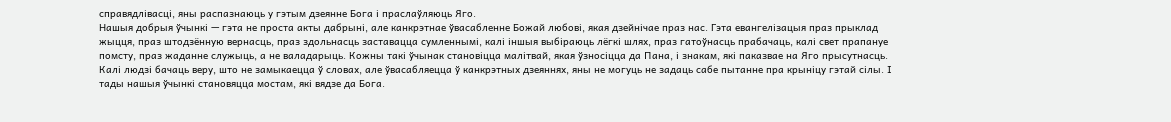справядлівасці, яны распазнаюць у гэтым дзеянне Бога і праслаўляюць Яго.
Нашыя добрыя ўчынкі — гэта не проста акты дабрыні, але канкрэтнае ўвасабленне Божай любові, якая дзейнічае праз нас. Гэта евангелізацыя праз прыклад жыцця, праз штодзённую вернасць, праз здольнасць заставацца сумленнымі, калі іншыя выбіраюць лёгкі шлях, праз гатоўнасць прабачаць, калі свет прапануе помсту, праз жаданне служыць, а не валадарыць. Кожны такі ўчынак становіцца малітвай, якая ўзносіцца да Пана, і знакам, які паказвае на Яго прысутнасць. Калі людзі бачаць веру, што не замыкаецца ў словах, але ўвасабляецца ў канкрэтных дзеяннях, яны не могуць не задаць сабе пытанне пра крыніцу гэтай сілы. І тады нашыя ўчынкі становяцца мостам, які вядзе да Бога.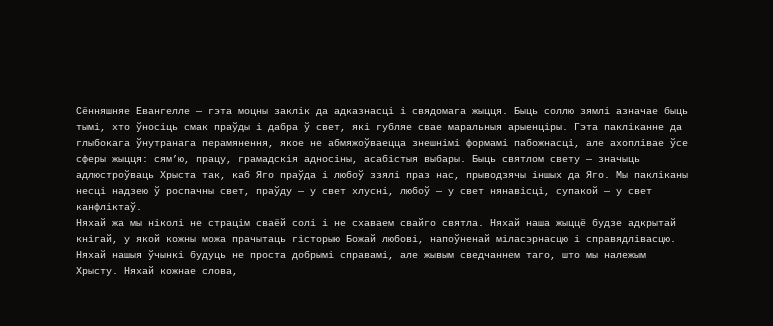Сённяшняе Евангелле — гэта моцны заклік да адказнасці і свядомага жыцця. Быць соллю зямлі азначае быць тымі, хто ўносіць смак праўды і дабра ў свет, які губляе свае маральныя арыенціры. Гэта пакліканне да глыбокага ўнутранага перамянення, якое не абмяжоўваецца знешнімі формамі пабожнасці, але ахоплівае ўсе сферы жыцця: сям’ю, працу, грамадскія адносіны, асабістыя выбары. Быць святлом свету — значыць адлюстроўваць Хрыста так, каб Яго праўда і любоў ззялі праз нас, прыводзячы іншых да Яго. Мы пакліканы несці надзею ў роспачны свет, праўду — у свет хлусні, любоў — у свет нянавісці, супакой — у свет канфліктаў.
Няхай жа мы ніколі не страцім сваёй солі і не схаваем свайго святла. Няхай наша жыццё будзе адкрытай кнігай, у якой кожны можа прачытаць гісторыю Божай любові, напоўненай міласэрнасцю і справядлівасцю. Няхай нашыя ўчынкі будуць не проста добрымі справамі, але жывым сведчаннем таго, што мы належым Хрысту. Няхай кожнае слова,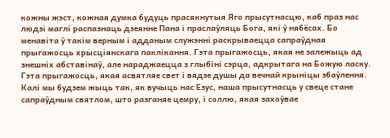кожны жэст, кожная думка будуць прасякнутыя Яго прысутнасцю, каб праз нас людзі маглі распазнаць дзеянне Пана і праслаўляць Бога, які ў нябёсах. Бо менавіта ў такім верным і адданым служэнні раскрываецца сапраўдная прыгажосць хрысціянскага паклікання. Гэта прыгажосць, якая не залежыць ад знешніх абставінаў, але нараджаецца з глыбіні сэрца, адкрытага на Божую ласку. Гэта прыгажосць, якая асвятляе свет і вядзе душы да вечнай крыніцы збаўлення. Калі мы будзем жыць так, як вучыць нас Езус, наша прысутнасць у свеце стане сапраўдным святлом, што разганяе цемру, і соллю, якая захоўвае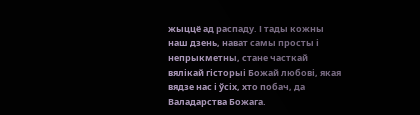жыццё ад распаду. І тады кожны наш дзень, нават самы просты і непрыкметны, стане часткай вялікай гісторыі Божай любові, якая вядзе нас і ўсіх, хто побач, да Валадарства Божага.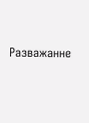Разважанне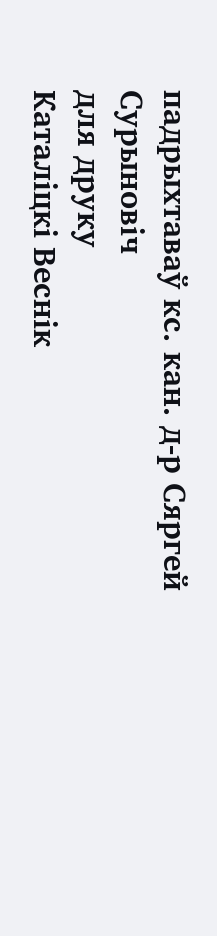падрыхтаваў кс. кан. д-р Сяргей Сурыновіч
для друку
Каталіцкі Веснік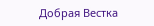Добрая Вестка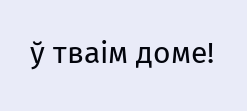ў тваім доме!